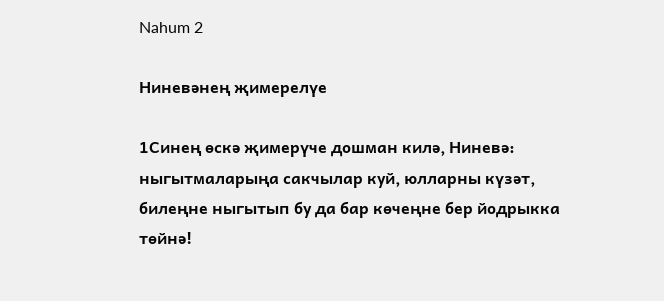Nahum 2

Ниневәнең җимерелүе

1Синең өскә җимерүче дошман килә, Ниневә:
ныгытмаларыңа сакчылар куй, юлларны күзәт,
билеңне ныгытып бу да бар көчеңне бер йодрыкка төйнә!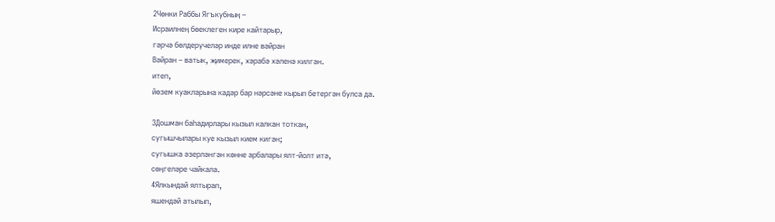2Чөнки Раббы Ягъкубның –
Исраилнең бөеклеген кире кайтарыр,
гәрчә бөлдерүчеләр инде илне вәйран
Вәйран – ватык, җимерек, хәрабә хәленә килгән.
итеп,
йөзем куакларына кадәр бар нәрсәне кырып бетергән булса да.

3Дошман баһадирлары кызыл калкан тоткан,
сугышчылары куе кызыл кием кигән;
сугышка әзерләнгән көнне арбалары ялт-йолт итә,
сөңгеләре чайкала.
4Ялкындай ялтырап,
яшендәй атылып,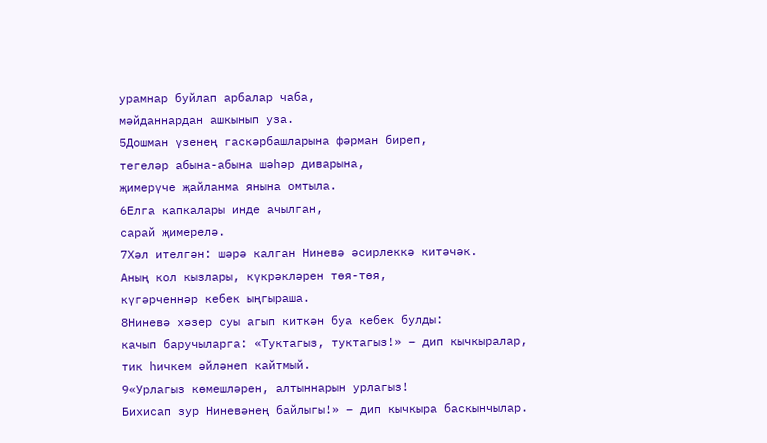урамнар буйлап арбалар чаба,
мәйданнардан ашкынып уза.
5Дошман үзенең гаскәрбашларына фәрман биреп,
тегеләр абына-абына шәһәр диварына,
җимерүче җайланма янына омтыла.
6Елга капкалары инде ачылган,
сарай җимерелә.
7Хәл ителгән: шәрә калган Ниневә әсирлеккә китәчәк.
Аның кол кызлары, күкрәкләрен төя-төя,
күгәрченнәр кебек ыңгыраша.
8Ниневә хәзер суы агып киткән буа кебек булды:
качып баручыларга: «Туктагыз, туктагыз!» – дип кычкыралар,
тик һичкем әйләнеп кайтмый.
9«Урлагыз көмешләрен, алтыннарын урлагыз!
Бихисап зур Ниневәнең байлыгы!» – дип кычкыра баскынчылар.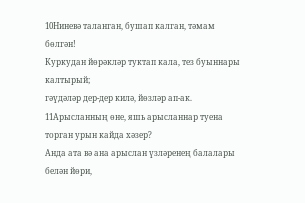10Ниневә таланган, бушап калган, тәмам бөлгән!
Куркудан йөрәкләр туктап кала, тез буыннары калтырый;
гәүдәләр дер-дер килә, йөзләр ап-ак.
11Арысланның өне, яшь арысланнар туена торган урын кайда хәзер?
Анда ата вә ана арыслан үзләренең балалары белән йөри,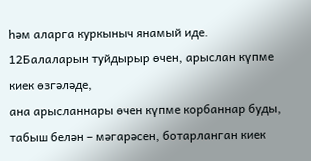һәм аларга куркыныч янамый иде.
12Балаларын туйдырыр өчен, арыслан күпме киек өзгәләде,
ана арысланнары өчен күпме корбаннар буды,
табыш белән – мәгарәсен, ботарланган киек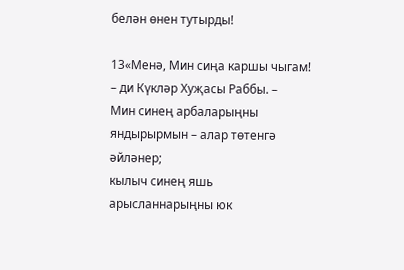белән өнен тутырды!

13«Менә, Мин сиңа каршы чыгам! – ди Күкләр Хуҗасы Раббы. –
Мин синең арбаларыңны яндырырмын – алар төтенгә әйләнер;
кылыч синең яшь арысланнарыңны юк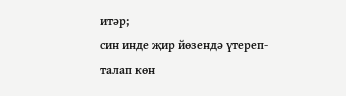итәр;
син инде җир йөзендә үтереп-талап көн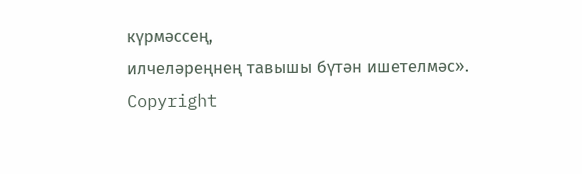күрмәссең,
илчеләреңнең тавышы бүтән ишетелмәс».
Copyright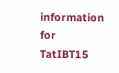information for TatIBT15